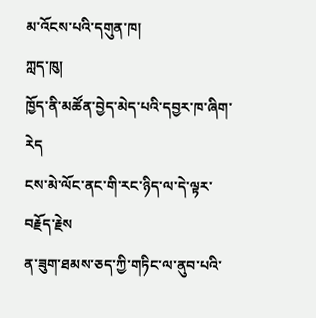མ་འོངས་པའི་དགུན་ཁ།
ཀླད་ཁུ།
ཁྱོད་ནི་མཚོན་བྱེད་མེད་པའི་དབྱར་ཁ་ཞིག་རེད
ངས་མེ་ལོང་ནང་གི་རང་ཉིད་ལ་དེ་ལྟར་བརྗོད་རྗེས
ན་ཟུག་ཐམས་ཅད་ཀྱི་གཏིང་ལ་ནུབ་པའི་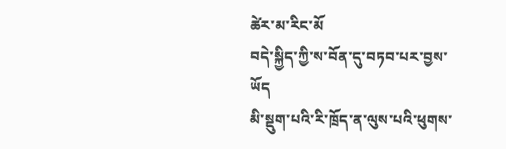ཚེར་མ་རིང་མོ
བདེ་སྐྱིད་ཀྱི་ས་བོན་དུ་བཏབ་པར་བྱས་ཡོད
མི་སྡུག་པའི་རི་ཁྲོད་ན་ལུས་པའི་ཕུགས་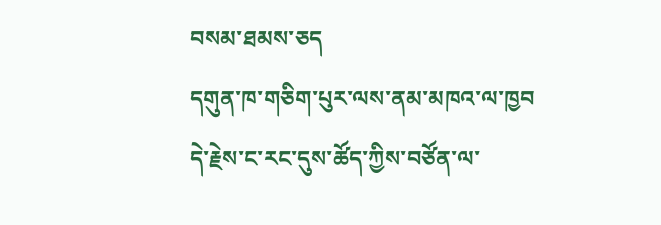བསམ་ཐམས་ཅད
དགུན་ཁ་གཅིག་པུར་ལས་ནམ་མཁའ་ལ་ཁྱབ
དེ་རྗེས་ང་རང་དུས་ཚོད་ཀྱིས་བཙོན་ལ་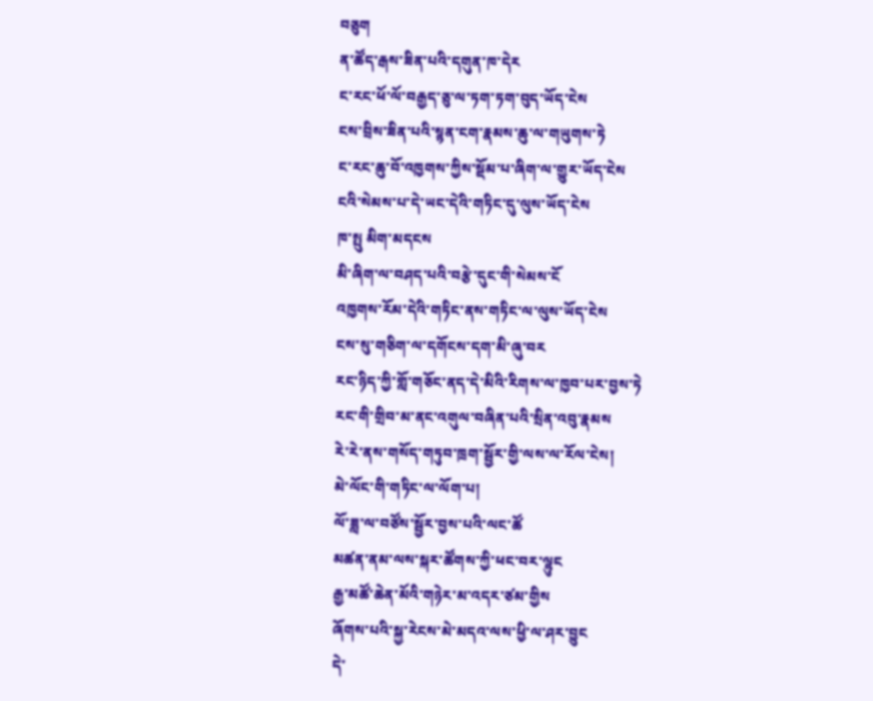བཅུག
ན་ཚོད་རྒས་ཟིན་པའི་དགུན་ཁ་དེར
ང་རང་ཕོ་ལོ་བརྒྱད་ཅུ་ལ་ཏག་ཏག་བུད་ཡོད་ངེས
ངས་བྲིས་ཟིན་པའི་སྙན་ངག་རྣམས་ཆུ་ལ་གཡུགས་ཏེ
ང་རང་ཆུ་བོ་འཁྱགས་ཀྱིས་སྡོམ་པ་ཞིག་ལ་གྱུར་ཡོད་ངེས
ངའི་སེམས་པ་དེ་ཡང་དེའི་གཏིང་དུ་ལུས་ཡོད་ངེས
ཁ་སྤུ མིག་མདངས
མི་ཞིག་ལ་བཤད་པའི་བརྩེ་དུང་གི་སེམས་ངོ
འཁྱགས་རོམ་དེའི་གཏིང་ནས་གཏིང་ལ་ལུས་ཡོད་ངེས
ངས་སུ་གཅིག་ལ་དགོངས་དག་མི་ཞུ་བར
རང་ཉིད་ཀྱི་གློ་གཅོང་ནད་དེ་མིའི་རིགས་ལ་ཁྱབ་པར་བྱས་ཏེ
རང་གི་གྲིབ་མ་ནང་འགུལ་བཞིན་པའི་སྲིན་འབུ་རྣམས
རེ་རེ་ནས་གསོད་གཏུབ་ཁྲག་སྦྱོར་གྱི་ལས་ལ་རོལ་ངེས།
མེ་ལོང་གི་གཏིང་ལ་ལོག་པ།
ལོ་ཟླ་ལ་བཙོས་སྦྱོར་བྱས་པའི་ལང་ཚོ
མཚན་ནམ་ལས་སྐར་ཚོགས་ཀྱི་ཕང་བར་ལྷུང
རྒྱ་མཚོ་ཆེན་མོའི་གཉེར་མ་འདར་ཙམ་གྱིས
ཞོགས་པའི་སྐྱ་རེངས་མེ་མདའ་ལས་ཕྱི་ལ་ཤར་བྱུང
དེ་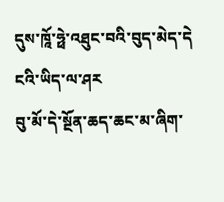དུས་ཁཱོ་ཧྥེ་འཐུང་བའི་བུད་མེད་དེ
ངའི་ཡིད་ལ་ཤར
བུ་མོ་དེ་སྔོན་ཆད་ཆང་མ་ཞིག་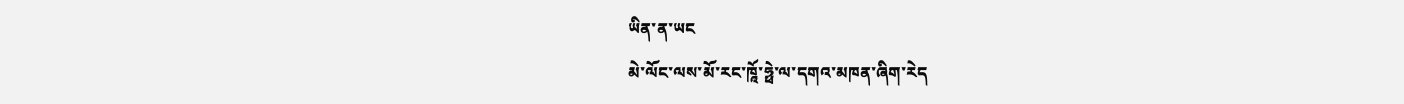ཡིན་ན་ཡང
མེ་ལོང་ལས་མོ་རང་ཁཱོ་ཧྥེ་ལ་དགའ་མཁན་ཞིག་རེད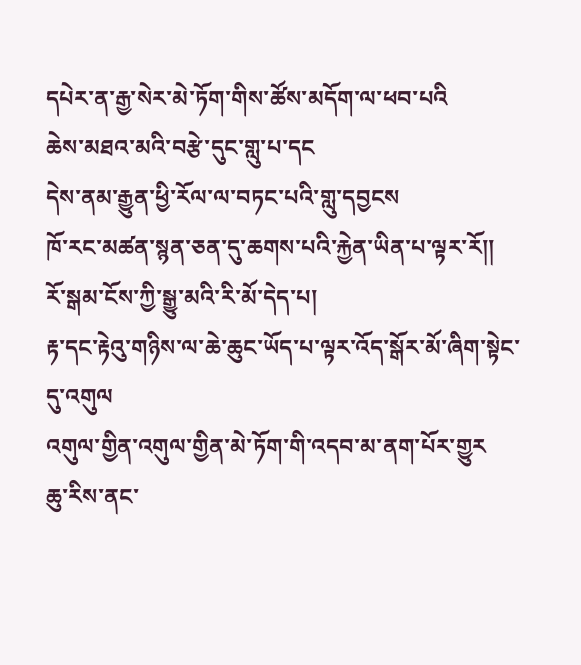དཔེར་ན་རྒྱ་སེར་མེ་ཏོག་གིས་ཚོས་མདོག་ལ་ཕབ་པའི
ཆེས་མཐའ་མའི་བརྩེ་དུང་གླུ་པ་དང
དེས་ནམ་རྒྱུན་ཕྱི་རོལ་ལ་བཏང་པའི་གླུ་དབྱངས
ཁོ་རང་མཚན་སྙན་ཅན་དུ་ཆགས་པའི་རྐྱེན་ཡིན་པ་ལྟར་རོ།།
རོ་སྒམ་ངོས་ཀྱི་སྒྱུ་མའི་རི་མོ་དེད་པ།
རྟ་དང་རྟེའུ་གཉིས་ལ་ཆེ་ཆུང་ཡོད་པ་ལྟར་འོད་སྒོར་མོ་ཞིག་སྟེང་དུ་འགུལ
འགུལ་གྱིན་འགུལ་གྱིན་མེ་ཏོག་གི་འདབ་མ་ནག་པོར་གྱུར
ཆུ་རིས་ནང་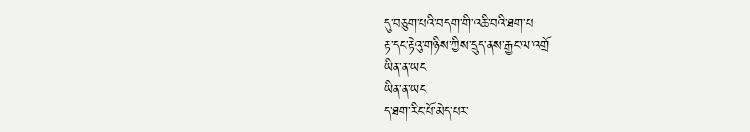དུ་བཅུག་པའི་བདག་གི་འཆི་བའི་ཐག་པ
རྟ་དང་རྟེའུ་གཉིས་ཀྱིས་དྲུད་ནས་རྒྱང་ལ་འགྲོ
ཡིན་ན་ཡང
ཡིན་ན་ཡང
ད་ཐག་རིང་པོ་མེད་པར་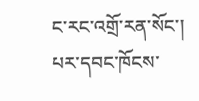ང་རང་འགྲོ་རན་སོང་།
པར་དབང་ཁོངས་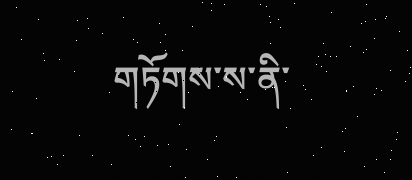གཏོགས་ས་ནི་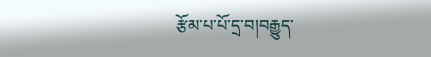རྩོམ་པ་པོ་དྲ་བ།བརྒྱུད་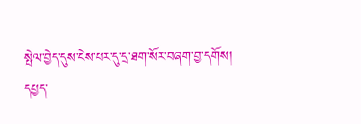སྤེལ་བྱེད་དུས་ངེས་པར་དུ་དྲ་ཐག་སོར་བཞག་བྱ་དགོས།
དཔྱད་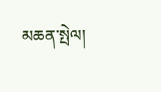མཆན་སྤེལ།